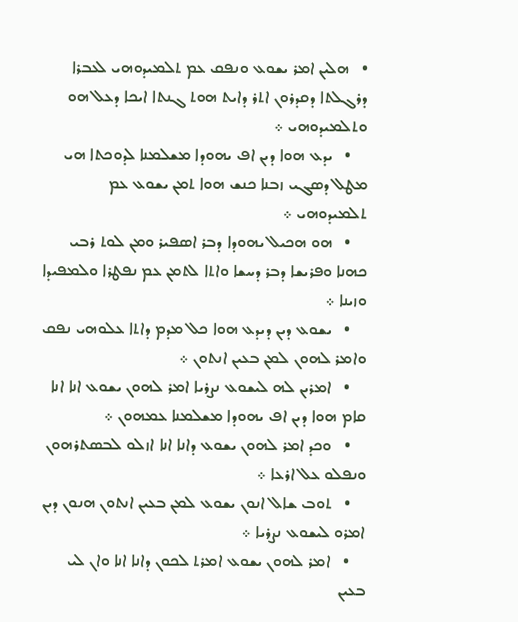•   ܗܠܝܢ ܐܡܪ ܝܫܘܥ ܘܢܦܩ ܥܡ ܬܠܡܝܕܘܗܝ ܠܥܒܪܐ ܕܪܓܠܬܐ ܕܩܕܪܘܢ ܐܬܪ ܕܐܝܬ ܗܘܬ ܓܢܬܐ ܐܝܟܐ ܕܥܠ ܗܘ ܘܬܠܡܝܕܘܗܝ ܀
    •   ܝܕܥ ܗܘܐ ܕܝܢ ܐܦ ܝܗܘܕܐ ܡܫܠܡܢܐ ܠܕܘܟܬܐ ܗܝ ܡܛܠ ܕܤܓܝ ܙܒܢܐ ܟܢܫ ܗܘܐ ܬܡܢ ܝܫܘܥ ܥܡ ܬܠܡܝܕܘܗܝ ܀
    •   ܗܘ ܗܟܝܠ ܝܗܘܕܐ ܕܒܪ ܐܤܦܝܪ ܘܡܢ ܠܘܬ ܪܒܝ ܟܗܢܐ ܘܦܪܝܫܐ ܕܒܪ ܕܚܫܐ ܘܐܬܐ ܠܬܡܢ ܥܡ ܢܦܛܪܐ ܘܠܡܦܝܕܐ ܘܙܝܢܐ ܀
    •   ܝܫܘܥ ܕܝܢ ܕܝܕܥ ܗܘܐ ܟܠ ܡܕܡ ܕܐܬܐ ܥܠܘܗܝ ܢܦܩ ܘܐܡܪ ܠܗܘܢ ܠܡܢ ܒܥܝܢ ܐܢܬܘܢ ܀
    •   ܐܡܪܝܢ ܠܗ ܠܝܫܘܥ ܢܨܪܝܐ ܐܡܪ ܠܗܘܢ ܝܫܘܥ ܐܢܐ ܐܢܐ ܩܐܡ ܗܘܐ ܕܝܢ ܐܦ ܝܗܘܕܐ ܡܫܠܡܢܐ ܥܡܗܘܢ ܀
    •   ܘܟܕ ܐܡܪ ܠܗܘܢ ܝܫܘܥ ܕܐܢܐ ܐܢܐ ܐܙܠܘ ܠܒܤܬܪܗܘܢ ܘܢܦܠܘ ܥܠ ܐܪܥܐ ܀
    •   ܬܘܒ ܫܐܠ ܐܢܘܢ ܝܫܘܥ ܠܡܢ ܒܥܝܢ ܐܢܬܘܢ ܗܢܘܢ ܕܝܢ ܐܡܪܘ ܠܝܫܘܥ ܢܨܪܝܐ ܀
    •   ܐܡܪ ܠܗܘܢ ܝܫܘܥ ܐܡܪܬ ܠܟܘܢ ܕܐܢܐ ܐܢܐ ܘܐܢ ܠܝ ܒܥܝܢ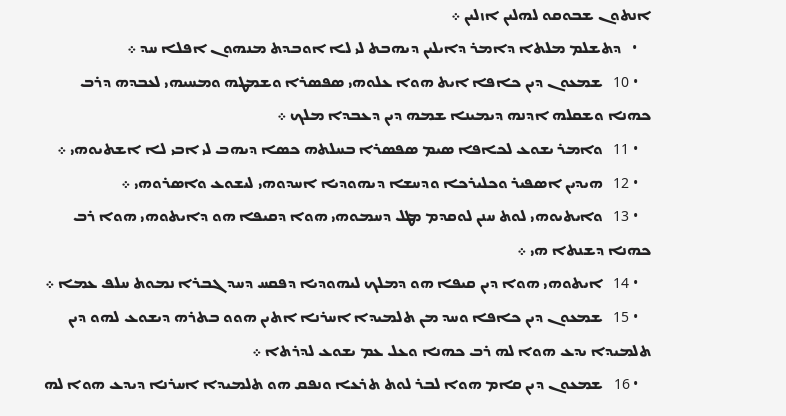ܐܢܬܘܢ ܫܒܘܩܘ ܠܗܠܝܢ ܐܙܠܝܢ ܀
    •   ܕܬܫܠܡ ܡܠܬܐ ܕܐܡܪ ܕܐܝܠܝܢ ܕܝܗܒܬ ܠܝ ܠܐ ܐܘܒܕܬ ܡܢܗܘܢ ܐܦܠܐ ܚܕ ܀
    • 10   ܫܡܥܘܢ ܕܝܢ ܟܐܦܐ ܐܝܬ ܗܘܐ ܥܠܘܗܝ ܤܦܤܪܐ ܘܫܡܛܗ ܘܡܚܝܗܝ ܠܥܒܕܗ ܕܪܒ ܟܗܢܐ ܘܫܩܠܗ ܐܕܢܗ ܕܝܡܝܢܐ ܫܡܗ ܕܝܢ ܕܥܒܕܐ ܡܠܟ ܀
    • 11   ܘܐܡܪ ܝܫܘܥ ܠܟܐܦܐ ܤܝܡ ܤܦܤܪܐ ܒܚܠܬܗ ܟܤܐ ܕܝܗܒ ܠܝ ܐܒܝ ܠܐ ܐܫܬܝܘܗܝ ܀
    • 12   ܗܝܕܝܢ ܐܤܦܝܪ ܘܟܠܝܪܟܐ ܘܕܚܫܐ ܕܝܗܘܕܝܐ ܐܚܕܘܗܝ ܠܝܫܘܥ ܘܐܤܪܘܗܝ ܀
    • 13   ܘܐܝܬܝܘܗܝ ܠܘܬ ܚܢܢ ܠܘܩܕܡ ܡܛܠ ܕܚܡܘܗܝ ܗܘܐ ܕܩܝܦܐ ܗܘ ܕܐܝܬܘܗܝ ܗܘܐ ܪܒ ܟܗܢܐ ܕܫܢܬܐ ܗܝ ܀
    • 14   ܐܝܬܘܗܝ ܗܘܐ ܕܝܢ ܩܝܦܐ ܗܘ ܕܡܠܟ ܠܝܗܘܕܝܐ ܕܦܩܚ ܕܚܕ ܓܒܪܐ ܢܡܘܬ ܚܠܦ ܥܡܐ ܀
    • 15   ܫܡܥܘܢ ܕܝܢ ܟܐܦܐ ܘܚܕ ܡܢ ܬܠܡܝܕܐ ܐܚܪܢܐ ܐܬܝܢ ܗܘܘ ܒܬܪܗ ܕܝܫܘܥ ܠܗܘ ܕܝܢ ܬܠܡܝܕܐ ܝܕܥ ܗܘܐ ܠܗ ܪܒ ܟܗܢܐ ܘܥܠ ܥܡ ܝܫܘܥ ܠܕܪܬܐ ܀
    • 16   ܫܡܥܘܢ ܕܝܢ ܩܐܡ ܗܘܐ ܠܒܪ ܠܘܬ ܬܪܥܐ ܘܢܦܩ ܗܘ ܬܠܡܝܕܐ ܐܚܪܢܐ ܕܝܕܥ ܗܘܐ ܠܗ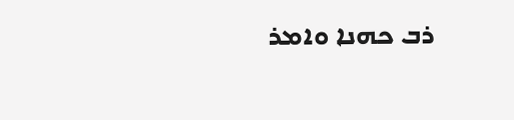ܪܒ ܟܗܢܐ ܘܐܡܪ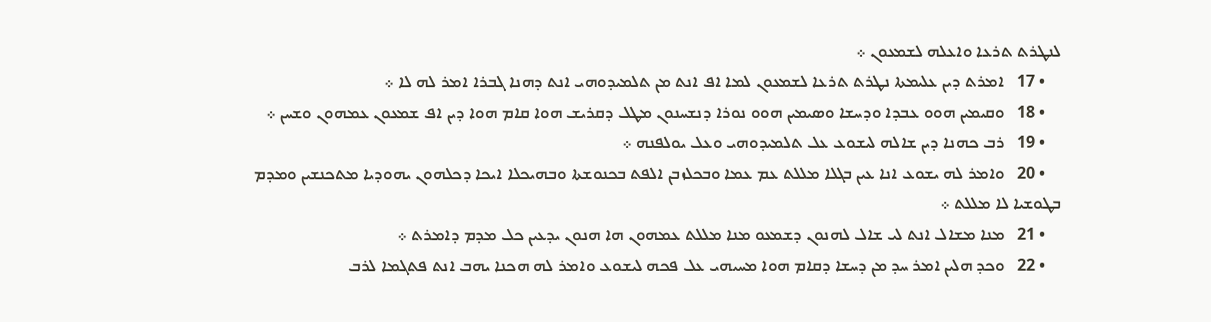ܠܢܛܪܬ ܬܪܥܐ ܘܐܥܠܗ ܠܫܡܥܘܢ ܀
    • 17   ܐܡܪܬ ܕܝܢ ܥܠܝܡܬܐ ܢܛܪܬ ܬܪܥܐ ܠܫܡܥܘܢ ܠܡܐ ܐܦ ܐܢܬ ܡܢ ܬܠܡܝܕܘܗܝ ܐܢܬ ܕܗܢܐ ܓܒܪܐ ܐܡܪ ܠܗ ܠܐ ܀
    • 18   ܘܩܝܡܝܢ ܗܘܘ ܥܒܕܐ ܘܕܚܫܐ ܘܤܝܡܝܢ ܗܘܘ ܢܘܪܐ ܕܢܫܚܢܘܢ ܡܛܠ ܕܩܪܝܫ ܗܘܐ ܩܐܡ ܗܘܐ ܕܝܢ ܐܦ ܫܡܥܘܢ ܥܡܗܘܢ ܘܫܚܢ ܀
    • 19   ܪܒ ܟܗܢܐ ܕܝܢ ܫܐܠܗ ܠܝܫܘܥ ܥܠ ܬܠܡܝܕܘܗܝ ܘܥܠ ܝܘܠܦܢܗ ܀
    • 20   ܘܐܡܪ ܠܗ ܝܫܘܥ ܐܢܐ ܥܝܢ ܒܓܠܐ ܡܠܠܬ ܥܡ ܥܡܐ ܘܒܟܠܙܒܢ ܐܠܦܬ ܒܟܢܘܫܬܐ ܘܒܗܝܟܠܐ ܐܝܟܐ ܕܟܠܗܘܢ ܝܗܘܕܝܐ ܡܬܟܢܫܝܢ ܘܡܕܡ ܒܛܘܫܝܐ ܠܐ ܡܠܠܬ ܀
    • 21   ܡܢܐ ܡܫܐܠ ܐܢܬ ܠܝ ܫܐܠ ܠܗܢܘܢ ܕܫܡܥܘ ܡܢܐ ܡܠܠܬ ܥܡܗܘܢ ܗܐ ܗܢܘܢ ܝܕܥܝܢ ܟܠ ܡܕܡ ܕܐܡܪܬ ܀
    • 22   ܘܟܕ ܗܠܝܢ ܐܡܪ ܚܕ ܡܢ ܕܚܫܐ ܕܩܐܡ ܗܘܐ ܡܚܝܗܝ ܥܠ ܦܟܗ ܠܝܫܘܥ ܘܐܡܪ ܠܗ ܗܟܢܐ ܝܗܒ ܐܢܬ ܦܬܓܡܐ ܠܪܒ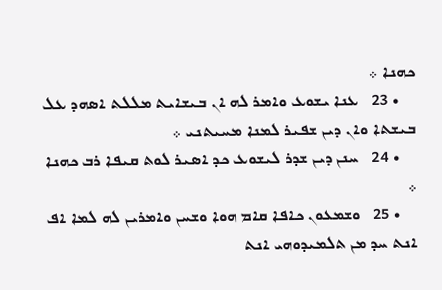ܟܗܢܐ ܀
    • 23   ܥܢܐ ܝܫܘܥ ܘܐܡܪ ܠܗ ܐܢ ܒܝܫܐܝܬ ܡܠܠܬ ܐܤܗܕ ܥܠ ܒܝܫܬܐ ܘܐܢ ܕܝܢ ܫܦܝܪ ܠܡܢܐ ܡܚܝܬܢܝ ܀
    • 24   ܚܢܢ ܕܝܢ ܫܕܪ ܠܝܫܘܥ ܟܕ ܐܤܝܪ ܠܘܬ ܩܝܦܐ ܪܒ ܟܗܢܐ ܀
    • 25   ܘܫܡܥܘܢ ܟܐܦܐ ܩܐܡ ܗܘܐ ܘܫܚܢ ܘܐܡܪܝܢ ܠܗ ܠܡܐ ܐܦ ܐܢܬ ܚܕ ܡܢ ܬܠܡܝܕܘܗܝ ܐܢܬ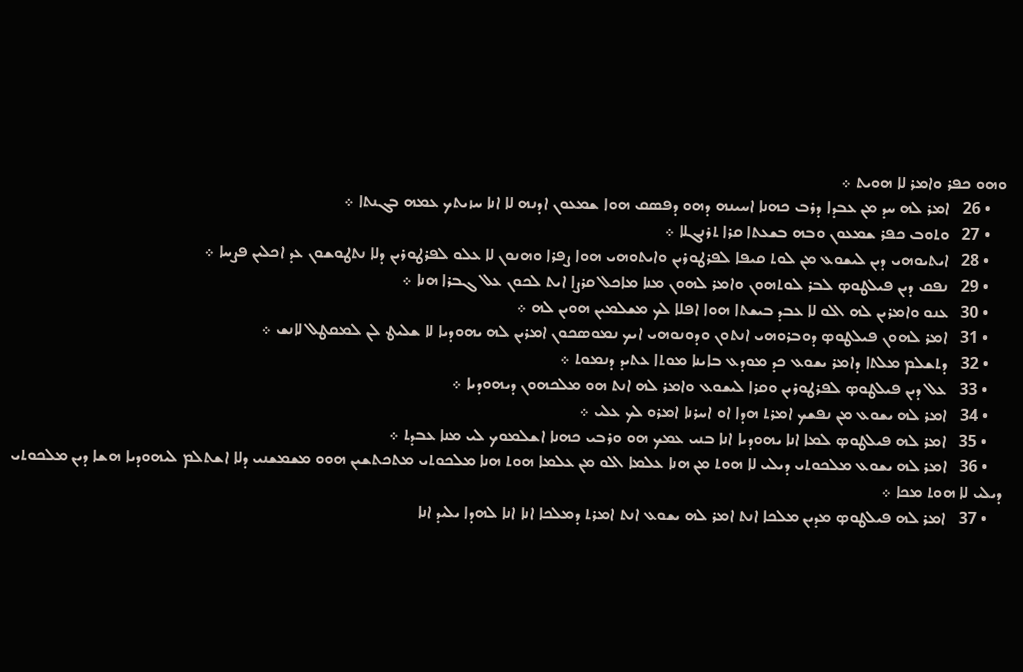ܘܗܘ ܟܦܪ ܘܐܡܪ ܠܐ ܗܘܝܬ ܀
    • 26   ܐܡܪ ܠܗ ܚܕ ܡܢ ܥܒܕܐ ܕܪܒ ܟܗܢܐ ܐܚܝܢܗ ܕܗܘ ܕܦܤܩ ܗܘܐ ܫܡܥܘܢ ܐܕܢܗ ܠܐ ܐܢܐ ܚܙܝܬܟ ܥܡܗ ܒܓܢܬܐ ܀
    • 27   ܘܬܘܒ ܟܦܪ ܫܡܥܘܢ ܘܒܗ ܒܫܥܬܐ ܩܪܐ ܬܪܢܓܠܐ ܀
    • 28   ܐܝܬܝܘܗܝ ܕܝܢ ܠܝܫܘܥ ܡܢ ܠܘܬ ܩܝܦܐ ܠܦܪܛܘܪܝܢ ܘܐܝܬܘܗܝ ܗܘܐ ܨܦܪܐ ܘܗܢܘܢ ܠܐ ܥܠܘ ܠܦܪܛܘܪܝܢ ܕܠܐ ܢܬܛܘܫܘܢ ܥܕ ܐܟܠܝܢ ܦܨܚܐ ܀
    • 29   ܢܦܩ ܕܝܢ ܦܝܠܛܘܤ ܠܒܪ ܠܘܬܗܘܢ ܘܐܡܪ ܠܗܘܢ ܡܢܐ ܡܐܟܠ ܩܪܨܐ ܐܝܬ ܠܟܘܢ ܥܠ ܓܒܪܐ ܗܢܐ ܀
    • 30   ܥܢܘ ܘܐܡܪܝܢ ܠܗ ܐܠܘ ܠܐ ܥܒܕ ܒܝܫܬܐ ܗܘܐ ܐܦܠܐ ܠܟ ܡܫܠܡܝܢ ܗܘܝܢ ܠܗ ܀
    • 31   ܐܡܪ ܠܗܘܢ ܦܝܠܛܘܤ ܕܘܒܪܘܗܝ ܐܢܬܘܢ ܘܕܘܢܘܗܝ ܐܝܟ ܢܡܘܤܟܘܢ ܐܡܪܝܢ ܠܗ ܝܗܘܕܝܐ ܠܐ ܫܠܝܛ ܠܢ ܠܡܩܛܠ ܠܐܢܫ ܀
    • 32   ܕܬܫܠܡ ܡܠܬܐ ܕܐܡܪ ܝܫܘܥ ܟܕ ܡܘܕܥ ܒܐܝܢܐ ܡܘܬܐ ܥܬܝܕ ܕܢܡܘܬ ܀
    • 33   ܥܠ ܕܝܢ ܦܝܠܛܘܤ ܠܦܪܛܘܪܝܢ ܘܩܪܐ ܠܝܫܘܥ ܘܐܡܪ ܠܗ ܐܢܬ ܗܘ ܡܠܟܗܘܢ ܕܝܗܘܕܝܐ ܀
    • 34   ܐܡܪ ܠܗ ܝܫܘܥ ܡܢ ܢܦܫܟ ܐܡܪܬ ܗܕܐ ܐܘ ܐܚܪܢܐ ܐܡܪܘ ܠܟ ܥܠܝ ܀
    • 35   ܐܡܪ ܠܗ ܦܝܠܛܘܤ ܠܡܐ ܐܢܐ ܝܗܘܕܝܐ ܐܢܐ ܒܢܝ ܥܡܟ ܗܘ ܘܪܒܝ ܟܗܢܐ ܐܫܠܡܘܟ ܠܝ ܡܢܐ ܥܒܕܬ ܀
    • 36   ܐܡܪ ܠܗ ܝܫܘܥ ܡܠܟܘܬܝ ܕܝܠܝ ܠܐ ܗܘܬ ܡܢ ܗܢܐ ܥܠܡܐ ܐܠܘ ܡܢ ܥܠܡܐ ܗܘܬ ܗܢܐ ܡܠܟܘܬܝ ܡܬܟܬܫܝܢ ܗܘܘ ܡܫܡܫܢܝ ܕܠܐ ܐܫܬܠܡ ܠܝܗܘܕܝܐ ܗܫܐ ܕܝܢ ܡܠܟܘܬܝ ܕܝܠܝ ܠܐ ܗܘܬ ܡܟܐ ܀
    • 37   ܐܡܪ ܠܗ ܦܝܠܛܘܤ ܡܕܝܢ ܡܠܟܐ ܐܢܬ ܐܡܪ ܠܗ ܝܫܘܥ ܐܢܬ ܐܡܪܬ ܕܡܠܟܐ ܐܢܐ ܐܢܐ ܠܗܕܐ ܝܠܝܕ ܐܢܐ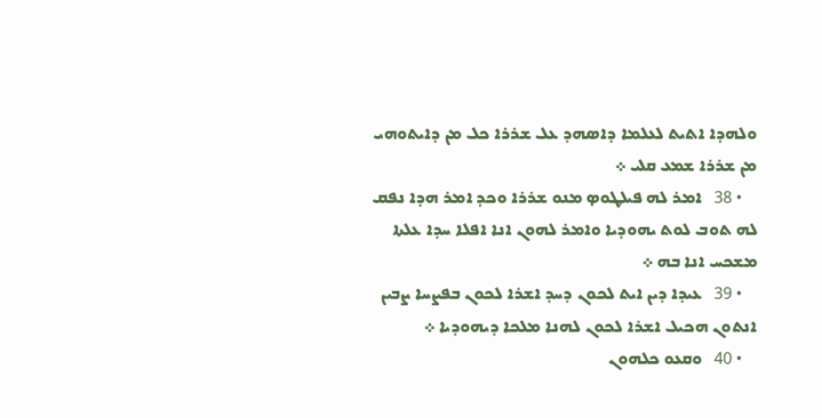ܘܠܗܕܐ ܐܬܝܬ ܠܥܠܡܐ ܕܐܤܗܕ ܥܠ ܫܪܪܐ ܟܠ ܡܢ ܕܐܝܬܘܗܝ ܡܢ ܫܪܪܐ ܫܡܥ ܩܠܝ ܀
    • 38   ܐܡܪ ܠܗ ܦܝܠܛܘܤ ܡܢܘ ܫܪܪܐ ܘܟܕ ܐܡܪ ܗܕܐ ܢܦܩ ܠܗ ܬܘܒ ܠܘܬ ܝܗܘܕܝܐ ܘܐܡܪ ܠܗܘܢ ܐܢܐ ܐܦܠܐ ܚܕܐ ܥܠܬܐ ܡܫܟܚ ܐܢܐ ܒܗ ܀
    • 39   ܥܝܕܐ ܕܝܢ ܐܝܬ ܠܟܘܢ ܕܚܕ ܐܫܪܐ ܠܟܘܢ ܒܦܨܚܐ ܨܒܝܢ ܐܢܬܘܢ ܗܟܝܠ ܐܫܪܐ ܠܟܘܢ ܠܗܢܐ ܡܠܟܐ ܕܝܗܘܕܝܐ ܀
    • 40   ܘܩܥܘ ܟܠܗܘܢ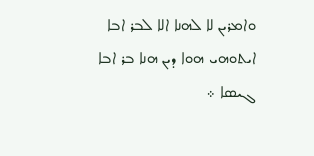ܘܐܡܪܝܢ ܠܐ ܠܗܢܐ ܐܠܐ ܠܒܪ ܐܒܐ ܐܝܬܘܗܝ ܗܘܐ ܕܝܢ ܗܢܐ ܒܪ ܐܒܐ ܓܝܤܐ ܀